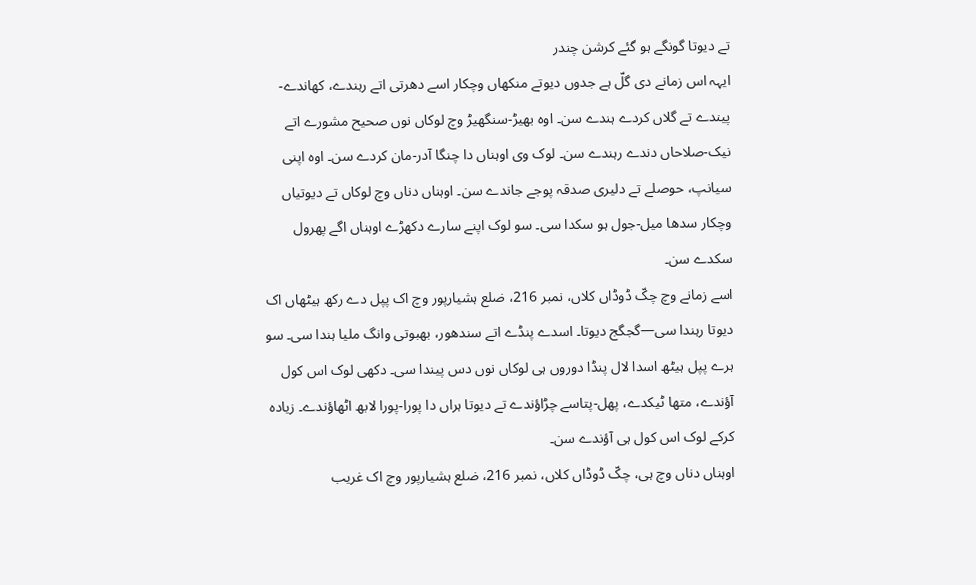تے دیوتا گونگے ہو گئے کرشن چندر
ایہہ اس زمانے دی گلّ ہے جدوں دیوتے منکھاں وچکار اسے دھرتی اتے رہندے، کھاندے-پیندے تے گلاں کردے ہندے سن۔ اوہ بھیڑ-سنگھیڑ وچ لوکاں نوں صحیح مشورے اتے نیک-صلاحاں دندے رہندے سن۔ لوک وی اوہناں دا چنگا آدر-مان کردے سن۔ اوہ اپنی سیانپ، حوصلے تے دلیری صدقہ پوجے جاندے سن۔ اوہناں دناں وچ لوکاں تے دیوتیاں وچکار سدھا میل-جول ہو سکدا سی۔ سو لوک اپنے سارے دکھڑے اوہناں اگے پھرول سکدے سن۔
اسے زمانے وچ چکّ ڈوڈاں کلاں، نمبر 216، ضلع ہشیارپور وچ اک پپل دے رکھ ہیٹھاں اک دیوتا رہندا سی—گجگج دیوتا۔ اسدے پنڈے اتے سندھور، بھبوتی وانگ ملیا ہندا سی۔ سو ہرے پپل ہیٹھ اسدا لال پنڈا دوروں ہی لوکاں نوں دس پیندا سی۔ دکھی لوک اس کول آؤندے، متھا ٹیکدے، پھل-پتاسے چڑاؤندے تے دیوتا ہراں دا پورا-پورا لابھ اٹھاؤندے۔ زیادہ کرکے لوک اس کول ہی آؤندے سن۔
اوہناں دناں وچ ہی، چکّ ڈوڈاں کلاں، نمبر 216، ضلع ہشیارپور وچ اک غریب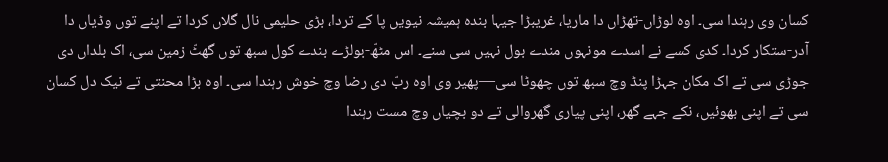کسان وی رہندا سی۔ اوہ لوڑاں-تھڑاں دا ماریا، غریبڑا جیہا بندہ ہمیشہ نیویں پا کے تردا، بڑی حلیمی نال گلاں کردا تے اپنے توں وڈیاں دا آدر-ستکار کردا۔ کدی کسے نے اسدے مونہوں مندے بول نہیں سی سنے۔ اس مٹھّ-بولڑے بندے کول سبھ توں گھٹّ زمین سی، اک بلداں دی جوڑی سی تے اک مکان جہڑا پنڈ وچ سبھ توں چھوٹا سی—پھیر وی اوہ ربّ دی رضا وچ خوش رہندا سی۔ اوہ بڑا محنتی تے نیک دل کسان سی تے اپنی بھوئیں، نکے جہے گھر، اپنی پیاری گھروالی تے دو بچیاں وچ مست رہندا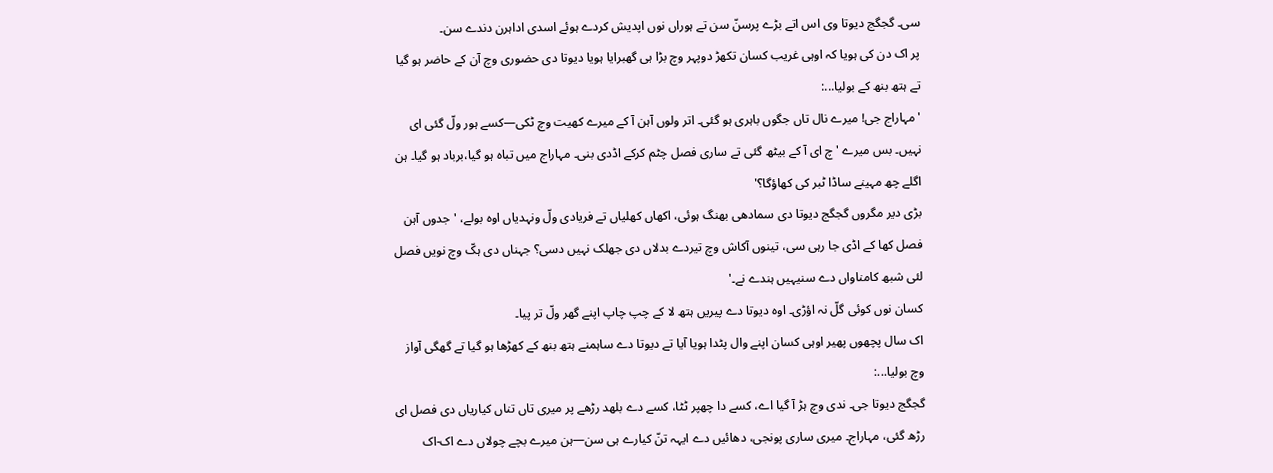سی۔ گجگج دیوتا وی اس اتے بڑے پرسنّ سن تے ہوراں نوں اپدیش کردے ہوئے اسدی اداہرن دندے سن۔
پر اک دن کی ہویا کہ اوہی غریب کسان تکھڑ دوپہر وچ بڑا ہی گھبرایا ہویا دیوتا دی حضوری وچ آن کے حاضر ہو گیا تے ہتھ بنھ کے بولیا...:
'مہاراج جی! میرے نال تاں جگوں باہری ہو گئی۔ اتر ولوں آہن آ کے میرے کھیت وچ ٹکی—کسے ہور ولّ گئی ای نہیں۔ بس میرے 'چ ای آ کے بیٹھ گئی تے ساری فصل چٹم کرکے اڈدی بنی۔ مہاراج میں تباہ ہو گیا،برباد ہو گیا۔ ہن اگلے چھ مہینے ساڈا ٹبر کی کھاؤگا؟'
بڑی دیر مگروں گجگج دیوتا دی سمادھی بھنگ ہوئی، اکھاں کھلیاں تے فریادی ولّ ونہدیاں اوہ بولے، 'جدوں آہن فصل کھا کے اڈی جا رہی سی، تینوں آکاش وچ تیردے بدلاں دی جھلک نہیں دسی؟ جہناں دی ہکّ وچ نویں فصل لئی شبھ کامناواں دے سنیہیں ہندے نے۔'
کسان نوں کوئی گلّ نہ اؤڑی۔ اوہ دیوتا دے پیریں ہتھ لا کے چپ چاپ اپنے گھر ولّ تر پیا۔
اک سال پچھوں پھیر اوہی کسان اپنے وال پٹدا ہویا آیا تے دیوتا دے ساہمنے ہتھ بنھ کے کھڑھا ہو گیا تے گھگی آواز وچ بولیا...:
گجگج دیوتا جی۔ ندی وچ ہڑ آ گیا اے، کسے دا چھپر ٹٹا، کسے دے بلھد رڑھے پر میری تاں تناں کیاریاں دی فصل ای رڑھ گئی، مہاراج۔ میری ساری پونجی، دھائیں دے ایہہ تنّ کیارے ہی سن—ہن میرے بچے چولاں دے اک-اک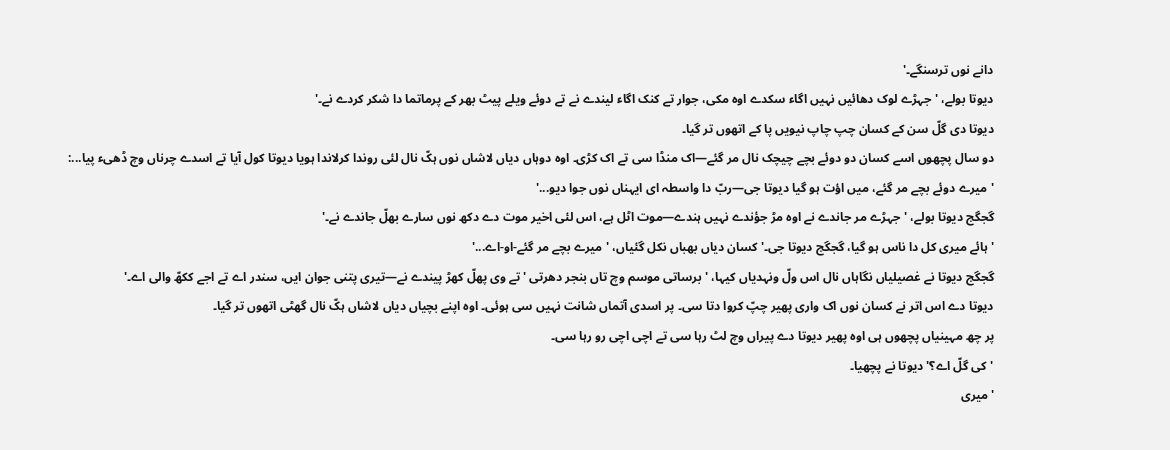دانے نوں ترسنگے۔'
دیوتا بولے، 'جہڑے لوک دھائیں نہیں اگاء سکدے اوہ مکی، جوار تے کنک اگاء لیندے نے تے دوئے ویلے پیٹ بھر کے پرماتما دا شکر کردے نے۔'
دیوتا دی گلّ سن کے کسان چپ چاپ نیویں پا کے اتھوں تر گیا۔
دو سال پچھوں اسے کسان دو دوئے بچے چیچک نال مر گئے—اک منڈا سی تے اک کڑی۔ اوہ دوہاں دیاں لاشاں نوں ہکّ نال لئی روندا کرلاندا ہویا دیوتا کول آیا تے اسدے چرناں وچ ڈھیء پیا...:
'میرے دوئے بچے مر گئے، میں اؤت ہو گیا دیوتا جی—ربّ دا واسطہ ای ایہناں نوں جوا دیو...'
گجگج دیوتا بولے، 'جہڑے مر جاندے نے اوہ مڑ جؤندے نہیں ہندے—موت اٹل ہے، اس لئی اخیر موت دے دکھ نوں سارے بھلّ جاندے نے۔'
'ہائے میری کل دا ناس ہو گیا، گجگج دیوتا جی۔' کسان دیاں بھباں نکل گئیاں، 'میرے بچے مر گئے-او-اے...'
گجگج دیوتا نے غصیلیاں نگاہاں نال اس ولّ ونہدیاں کیہا، 'برساتی موسم وچ تاں بنجر دھرتی 'تے وی پھلّ کھڑ پیندے نے—تیری پتنی جوان ایں، سندر اے تے اجے ککھّ والی اے۔'
دیوتا دے اس اتر نے کسان نوں اک واری پھیر چپّ کروا دتا سی۔ پر اسدی آتماں شانت نہیں سی ہوئی۔ اوہ اپنے بچیاں دیاں لاشاں ہکّ نال گھٹی اتھوں تر گیا۔
پر چھ مہینیاں پچھوں ہی اوہ پھیر دیوتا دے پیراں وچ لٹ رہا سی تے اچی اچی رو رہا سی۔
'کی گلّ اے؟' دیوتا نے پچھیا۔
'میری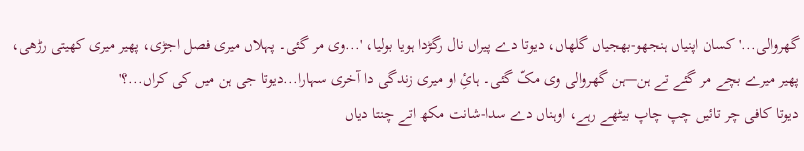گھروالی...' کسان اپنیاں ہنجھو-بھجیاں گلھاں، دیوتا دے پیراں نال رگڑدا ہویا بولیا، '...وی مر گئی۔ پہلاں میری فصل اجڑی، پھیر میری کھیتی رڑھی، پھیر میرے بچے مر گئے تے ہن—ہن گھروالی وی مکّ گئی۔ ہائِ او میری زندگی دا آخری سہارا...دیوتا جی ہن میں کی کراں...؟'
دیوتا کافی چر تائیں چپ چاپ بیٹھے رہے، اوہناں دے سدا-شانت مکھ اتے چنتا دیاں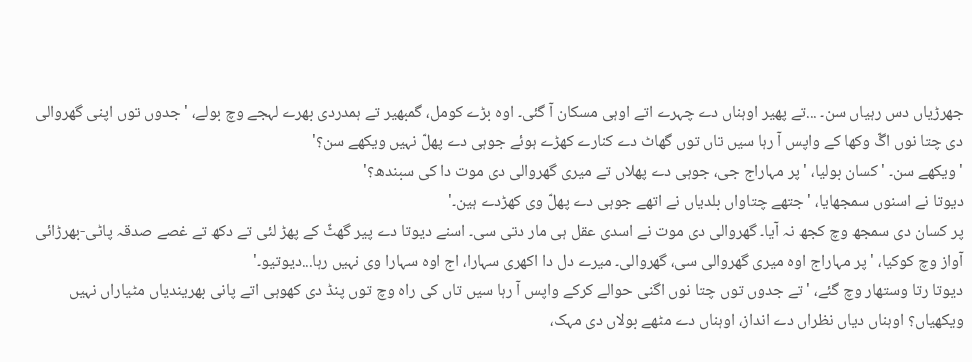جھرڑیاں دس رہیاں سن۔ ...تے پھیر اوہناں دے چہرے اتے اوہی مسکان آ گئی۔ اوہ بڑے کومل، گمبھیر تے ہمدردی بھرے لہجے وچ بولے، 'جدوں توں اپنی گھروالی دی چتا نوں اگّ وکھا کے واپس آ رہا سیں تاں توں گھاٹ دے کنارے کھڑے ہوئے جوہی دے پھلّ نہیں ویکھے سن؟'
'ویکھے سن۔ ' کسان بولیا، 'پر مہاراج جی، جوہی دے پھلاں تے میری گھروالی دی موت دا کی سبندھ؟'
دیوتا نے اسنوں سمجھایا، 'جتھے چتاواں بلدیاں نے اتھے جوہی دے پھلّ وی کھڑدے ہین۔'
پر کسان دی سمجھ وچ کجھ نہ آیا۔ گھروالی دی موت نے اسدی عقل ہی مار دتی سی۔ اسنے دیوتا دے پیر گھٹّ کے پھڑ لئی تے دکھ تے غصے صدقہ پاٹی-بھرڑائی آواز وچ کوکیا، ' پر مہاراج اوہ میری گھروالی سی، گھروالی۔ میرے دل دا اکھری سہارا، اج اوہ سہارا وی نہیں رہا...دیوتیو۔'
دیوتا رتا وستھار وچ گئے، 'تے جدوں توں چتا نوں اگنی حوالے کرکے واپس آ رہا سیں تاں کی راہ وچ توں پنڈ دی کھوہی اتے پانی بھریندیاں مٹیاراں نہیں ویکھیاں؟ اوہناں دیاں نظراں دے انداز، اوہناں دے مٹھے بولاں دی مہک،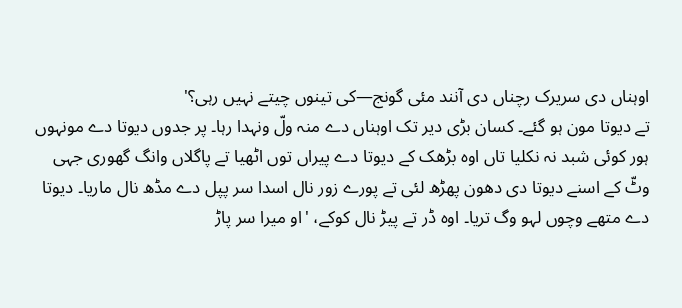اوہناں دی سریرک رچناں دی آنند مئی گونج—کی تینوں چیتے نہیں رہی؟'
تے دیوتا مون ہو گئے۔ کسان بڑی دیر تک اوہناں دے منہ ولّ ونہدا رہا۔ پر جدوں دیوتا دے مونہوں ہور کوئی شبد نہ نکلیا تاں اوہ بڑھک کے دیوتا دے پیراں توں اٹھیا تے پاگلاں وانگ گھوری جہی وٹّ کے اسنے دیوتا دی دھون پھڑھ لئی تے پورے زور نال اسدا سر پپل دے مڈھ نال ماریا۔ دیوتا دے متھے وچوں لہو وگ تریا۔ اوہ ڈر تے پیڑ نال کوکے، 'او میرا سر پاڑ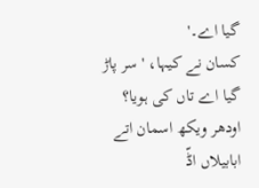گیا اے۔'
کسان نے کیہا، 'سر پاڑ گیا اے تاں کی ہویا؟ اودھر ویکھ اسمان اتے ابابیلاں اڈّ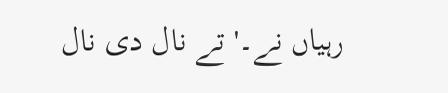رہیاں نے۔' تے نال دی نال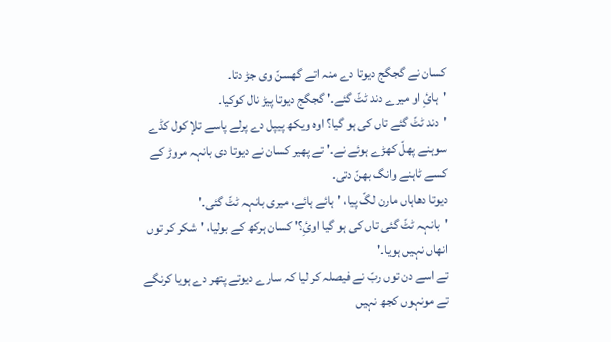کسان نے گجگج دیوتا دے منہ اتے گھسنّ وی جڑ دتا۔
'ہائِ او میرے دند ٹٹّ گئے۔' گجگج دیوتا پیڑ نال کوکیا۔
'دند ٹٹّ گئے تاں کی ہو گیا؟ اوہ ویکھ پیپل دے پرلے پاسے تلإ کول کڈے سوہنے پھلّ کھڑے ہوئے نے۔' تے پھیر کسان نے دیوتا دی بانہہ مروڑ کے کسے ٹاہنے وانگ بھنّ دتی۔
دیوتا دھاہاں مارن لگّ پیا، 'ہائے ہائے، میری بانہہ ٹٹّ گئی۔'
'بانہہ ٹٹّ گئی تاں کی ہو گیا اوئِ؟' کسان ہرکھ کے بولیا، 'شکر کر توں انھاں نہیں ہویا۔'
تے اسے دن توں ربّ نے فیصلہ کر لیا کہ سارے دیوتے پتھر دے ہویا کرنگے تے مونہوں کجھ نہیں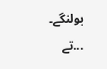بولنگے۔
...تے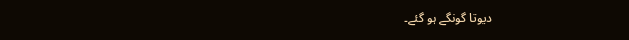دیوتا گونگے ہو گئے۔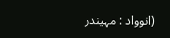(انوواد : مہیندر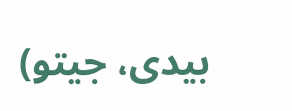بیدی، جیتو)